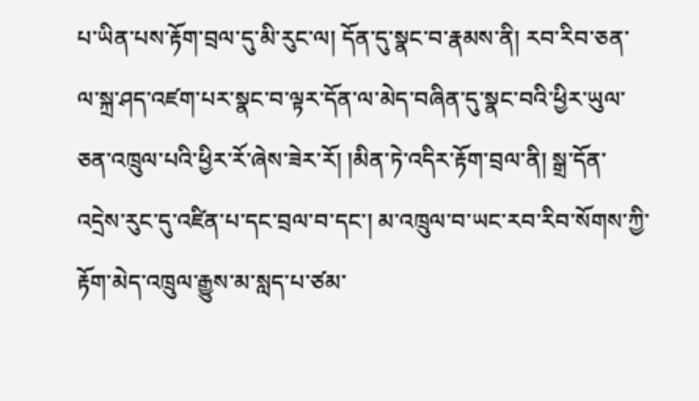པ་ཡིན་པས་རྟོག་བྲལ་དུ་མི་རུང་ལ། དོན་དུ་སྣང་བ་རྣམས་ནི། རབ་རིབ་ཅན་ལ་སྐྲ་ཤད་འཛག་པར་སྣང་བ་ལྟར་དོན་ལ་མེད་བཞིན་དུ་སྣང་བའི་ཕྱིར་ཡུལ་ཅན་འཁྲུལ་པའི་ཕྱིར་རོ་ཞེས་ཟེར་རོ། །མིན་ཏེ་འདིར་རྟོག་བྲལ་ནི། སྒྲ་དོན་འདྲེས་རུང་དུ་འཛིན་པ་དང་བྲལ་བ་དང་། མ་འཁྲུལ་བ་ཡང་རབ་རིབ་སོགས་ཀྱི་རྟོག་མེད་འཁྲུལ་རྒྱུས་མ་སླད་པ་ཙམ་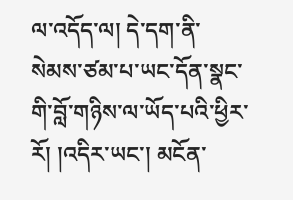ལ་འདོད་ལ། དེ་དག་ནི་སེམས་ཙམ་པ་ཡང་དོན་སྣང་གི་བློ་གཉིས་ལ་ཡོད་པའི་ཕྱིར་རོ། །འདིར་ཡང་། མངོན་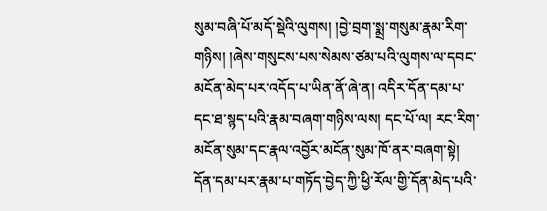སུམ་བཞི་པོ་མདོ་སྡེའི་ལུགས། །བྱེ་བྲག་སྨྲ་གསུམ་རྣམ་རིག་གཉིས། །ཞེས་གསུངས་པས་སེམས་ཙམ་པའི་ལུགས་ལ་དབང་མངོན་མེད་པར་འདོད་པ་ཡིན་ནོ་ཞེ་ན། འདིར་དོན་དམ་པ་དང་ཐ་སྙད་པའི་རྣམ་བཞག་གཉིས་ལས། དང་པོ་ལ། རང་རིག་མངོན་སུམ་དང་རྣལ་འབྱོར་མངོན་སུམ་ཁོ་ནར་བཞག་སྟེ། དོན་དམ་པར་རྣམ་པ་གཏོད་བྱེད་ཀྱི་ཕྱི་རོལ་གྱི་དོན་མེད་པའི་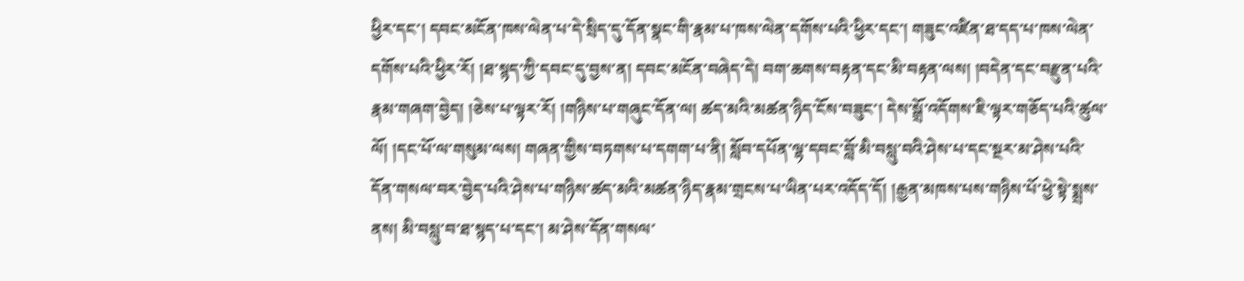ཕྱིར་དང་། དབང་མངོན་ཁས་ལེན་པ་དེ་སྲིད་དུ་དོན་སྣང་གི་རྣམ་པ་ཁས་ལེན་དགོས་པའི་ཕྱིར་དང་། གཟུང་འཛིན་ཐ་དད་པ་ཁས་ལེན་དགོས་པའི་ཕྱིར་རོ། །ཐ་སྙད་ཀྱི་དབང་དུ་བྱས་ན། དབང་མངོན་བཞེད་དེ། བག་ཆགས་བརྟན་དང་མི་བརྟན་ལས། །བདེན་དང་བརྫུན་པའི་རྣམ་གཞག་བྱེད། །ཅེས་པ་ལྟར་རོ། །གཉིས་པ་གཞུང་དོན་ལ། ཚད་མའི་མཚན་ཉིད་ངོས་བཟུང་། དེས་སྒྲོ་འདོགས་ཇི་ལྟར་གཅོད་པའི་ཚུལ་ལོ། །དང་པོ་ལ་གསུམ་ལས། གཞན་གྱིས་བཏགས་པ་དགག་པ་ནི། སློབ་དཔོན་ལྷ་དབང་བློ་མི་བསླུ་བའི་ཤེས་པ་དང་སྔར་མ་ཤེས་པའི་དོན་གསལ་བར་བྱེད་པའི་ཤེས་པ་གཉིས་ཚད་མའི་མཚན་ཉིད་རྣམ་གྲངས་པ་ཡིན་པར་འདོད་དོ། །རྒྱན་མཁས་པས་གཉིས་པོ་ཕྱེ་སྟེ་སྨྲས་ནས། མི་བསླུ་བ་ཐ་སྙད་པ་དང་། མ་ཤེས་དོན་གསལ་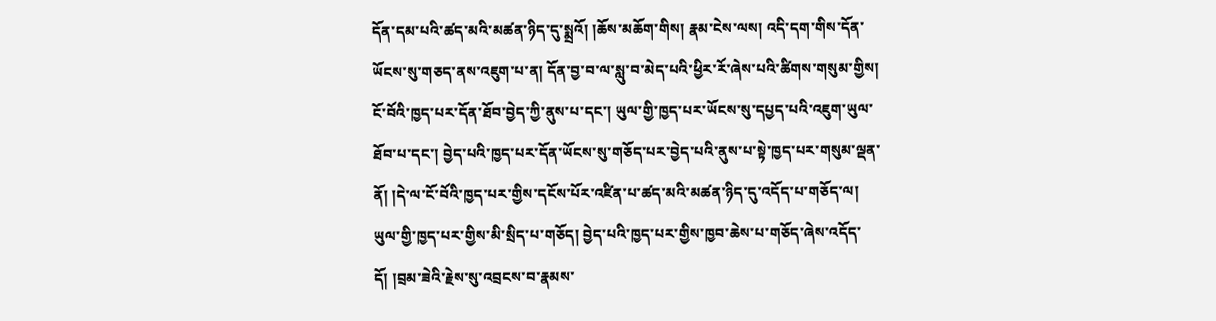དོན་དམ་པའི་ཚད་མའི་མཚན་ཉིད་དུ་སྨྲའོ། །ཆོས་མཆོག་གིས། རྣམ་ངེས་ལས། འདི་དག་གིས་དོན་ཡོངས་སུ་གཅད་ནས་འཇུག་པ་ན། དོན་བྱ་བ་ལ་སླུ་བ་མེད་པའི་ཕྱིར་རོ་ཞེས་པའི་ཚིགས་གསུམ་གྱིས། ངོ་བོའི་ཁྱད་པར་དོན་ཐོབ་བྱེད་ཀྱི་ནུས་པ་དང་། ཡུལ་གྱི་ཁྱད་པར་ཡོངས་སུ་དཔྱད་པའི་འཇུག་ཡུལ་ཐོབ་པ་དང་། བྱེད་པའི་ཁྱད་པར་དོན་ཡོངས་སུ་གཅོད་པར་བྱེད་པའི་ནུས་པ་སྟེ་ཁྱད་པར་གསུམ་ལྡན་ནོ། །དེ་ལ་ངོ་བོའི་ཁྱད་པར་གྱིས་དངོས་པོར་འཛིན་པ་ཚད་མའི་མཚན་ཉིད་དུ་འདོད་པ་གཅོད་ལ། ཡུལ་གྱི་ཁྱད་པར་གྱིས་མི་སྲིད་པ་གཅོད། བྱེད་པའི་ཁྱད་པར་གྱིས་ཁྱབ་ཆེས་པ་གཅོད་ཞེས་འདོད་དོ། །བྲམ་ཟེའི་རྗེས་སུ་འབྲངས་བ་རྣམས་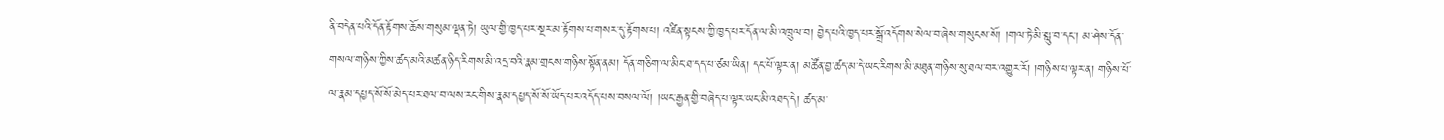ནི་བདེན་པའི་དོན་རྟོགས་ཆོས་གསུམ་ལྡན་ཏེ། ཡུལ་གྱི་ཁྱད་པར་སྔར་མ་རྟོགས་པ་གསར་དུ་རྟོགས་པ། འཛིན་སྟངས་ཀྱི་ཁྱད་པར་དོན་ལ་མི་འཁྲུལ་བ། བྱེད་པའི་ཁྱད་པར་སྒྲོ་འདོགས་སེལ་བ་ཞེས་གསུངས་སོ། །གལ་ཏེ་མི་སླུ་བ་དང་། མ་ཤེས་དོན་གསལ་གཉིས་ཀྱིས་ཚད་མའི་མཚན་ཉིད་རིགས་མི་འདྲ་བའི་རྣམ་གྲངས་གཉིས་སྟོན་ནམ། དོན་གཅིག་ལ་མིང་ཐ་དད་པ་ཙམ་ཡིན། དང་པོ་ལྟར་ན། མཚོན་བྱ་ཚད་མ་དེ་ཡང་རིགས་མི་མཐུན་གཉིས་སུ་ཐལ་བར་འགྱུར་རོ། །གཉིས་པ་ལྟར་ན། གཉིས་པོ་ལ་རྣམ་དཔྱད་སོ་སོ་མེད་པར་ཐལ་བ་ལས་རང་གིས་རྣམ་དཔྱད་སོ་སོ་ཡོད་པར་འདོད་པས་བསལ་ལོ། །ཡང་རྒྱན་གྱི་བཞེད་པ་ལྟར་ཡང་མི་འཐད་དེ། ཚད་མ་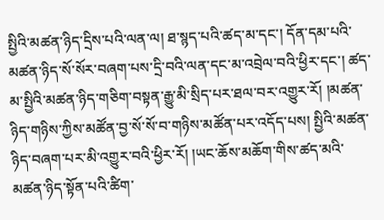སྤྱིའི་མཚན་ཉིད་དྲིས་པའི་ལན་ལ། ཐ་སྙད་པའི་ཚད་མ་དང་། དོན་དམ་པའི་མཚན་ཉིད་སོ་སོར་བཞག་པས་དྲི་བའི་ལན་དང་མ་འབྲེལ་བའི་ཕྱིར་དང་། ཚད་མ་སྤྱིའི་མཚན་ཉིད་གཅིག་བསྟན་རྒྱུ་མི་སྲིད་པར་ཐལ་བར་འགྱུར་རོ། །མཚན་ཉིད་གཉིས་ཀྱིས་མཚོན་བྱ་སོ་སོ་བ་གཉིས་མཚོན་པར་འདོད་པས། སྤྱིའི་མཚན་ཉིད་བཞག་པར་མི་འགྱུར་བའི་ཕྱིར་རོ། །ཡང་ཆོས་མཆོག་གིས་ཚད་མའི་མཚན་ཉིད་སྟོན་པའི་ཚིག་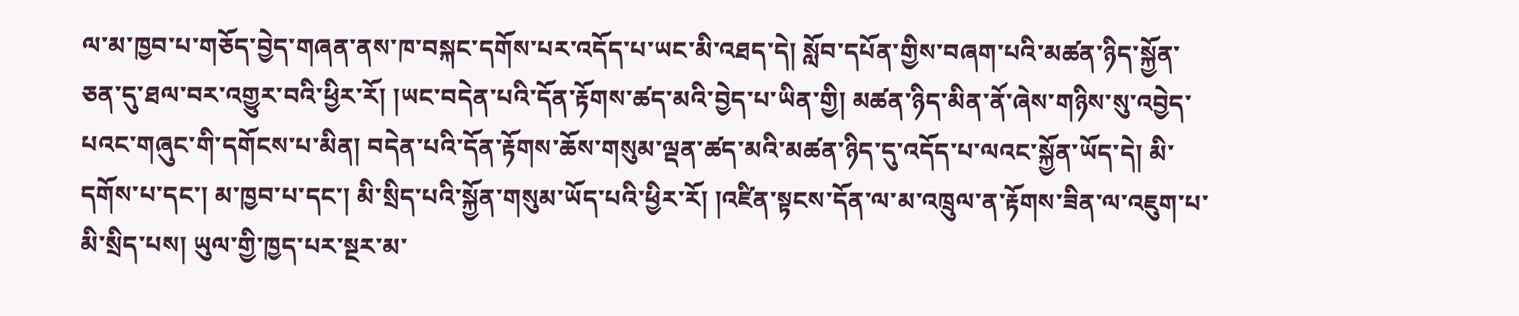ལ་མ་ཁྱབ་པ་གཅོད་བྱེད་གཞན་ནས་ཁ་བསྐང་དགོས་པར་འདོད་པ་ཡང་མི་འཐད་དེ། སློབ་དཔོན་གྱིས་བཞག་པའི་མཚན་ཉིད་སྐྱོན་ཅན་དུ་ཐལ་བར་འགྱུར་བའི་ཕྱིར་རོ། །ཡང་བདེན་པའི་དོན་རྟོགས་ཚད་མའི་བྱེད་པ་ཡིན་གྱི། མཚན་ཉིད་མིན་ནོ་ཞེས་གཉིས་སུ་འབྱེད་པའང་གཞུང་གི་དགོངས་པ་མིན། བདེན་པའི་དོན་རྟོགས་ཆོས་གསུམ་ལྡན་ཚད་མའི་མཚན་ཉིད་དུ་འདོད་པ་ལའང་སྐྱོན་ཡོད་དེ། མི་དགོས་པ་དང་། མ་ཁྱབ་པ་དང་། མི་སྲིད་པའི་སྐྱོན་གསུམ་ཡོད་པའི་ཕྱིར་རོ། །འཛིན་སྟངས་དོན་ལ་མ་འཁྲུལ་ན་རྟོགས་ཟིན་ལ་འཇུག་པ་མི་སྲིད་པས། ཡུལ་གྱི་ཁྱད་པར་སྔར་མ་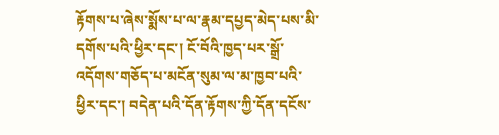རྟོགས་པ་ཞེས་སྨོས་པ་ལ་རྣམ་དཔྱད་མེད་པས་མི་དགོས་པའི་ཕྱིར་དང་། ངོ་བོའི་ཁྱད་པར་སྒྲོ་འདོགས་གཅོད་པ་མངོན་སུམ་ལ་མ་ཁྱབ་པའི་ཕྱིར་དང་། བདེན་པའི་དོན་རྟོགས་ཀྱི་དོན་དངོས་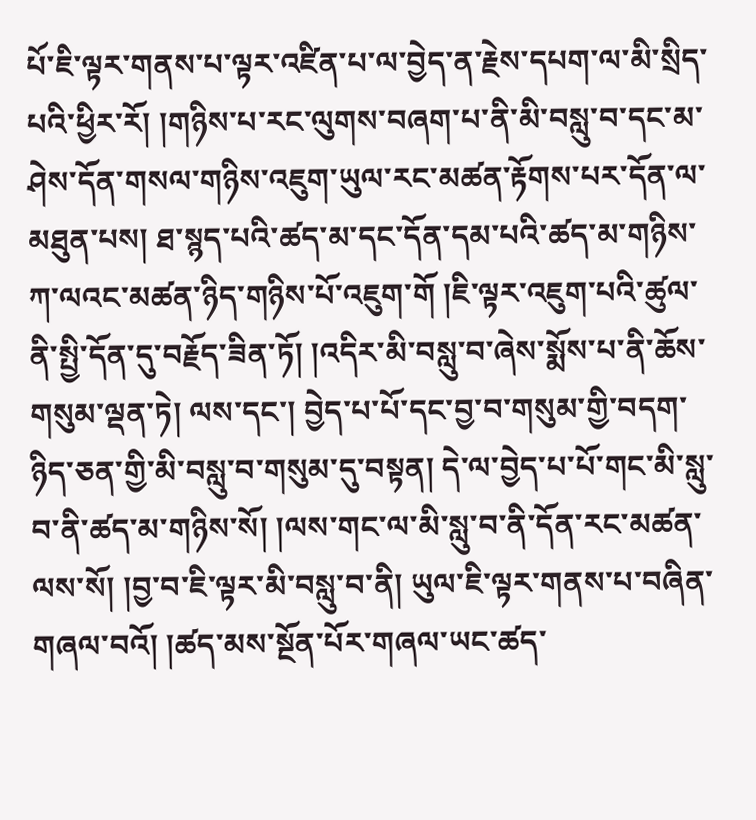པོ་ཇི་ལྟར་གནས་པ་ལྟར་འཛིན་པ་ལ་བྱེད་ན་རྗེས་དཔག་ལ་མི་སྲིད་པའི་ཕྱིར་རོ། །གཉིས་པ་རང་ལུགས་བཞག་པ་ནི་མི་བསླུ་བ་དང་མ་ཤེས་དོན་གསལ་གཉིས་འཇུག་ཡུལ་རང་མཚན་རྟོགས་པར་དོན་ལ་མཐུན་པས། ཐ་སྙད་པའི་ཚད་མ་དང་དོན་དམ་པའི་ཚད་མ་གཉིས་ཀ་ལའང་མཚན་ཉིད་གཉིས་པོ་འཇུག་གོ །ཇི་ལྟར་འཇུག་པའི་ཚུལ་ནི་སྤྱི་དོན་དུ་བརྗོད་ཟིན་ཏོ། །འདིར་མི་བསླུ་བ་ཞེས་སྨོས་པ་ནི་ཆོས་གསུམ་ལྡན་ཏེ། ལས་དང་། བྱེད་པ་པོ་དང་བྱ་བ་གསུམ་གྱི་བདག་ཉིད་ཅན་གྱི་མི་བསླུ་བ་གསུམ་དུ་བསྟན། དེ་ལ་བྱེད་པ་པོ་གང་མི་སླུ་བ་ནི་ཚད་མ་གཉིས་སོ། །ལས་གང་ལ་མི་སླུ་བ་ནི་དོན་རང་མཚན་ལས་སོ། །བྱ་བ་ཇི་ལྟར་མི་བསླུ་བ་ནི། ཡུལ་ཇི་ལྟར་གནས་པ་བཞིན་གཞལ་བའོ། །ཚད་མས་སྔོན་པོར་གཞལ་ཡང་ཚད་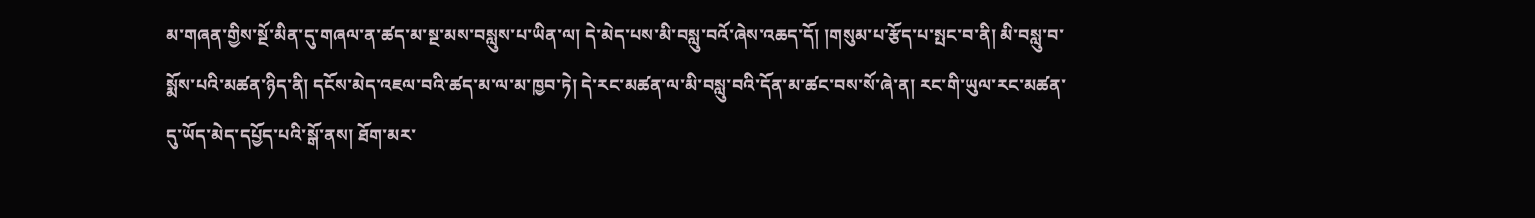མ་གཞན་གྱིས་སྔོ་མིན་དུ་གཞལ་ན་ཚད་མ་སྔ་མས་བསླུས་པ་ཡིན་ལ། དེ་མེད་པས་མི་བསླུ་བའོ་ཞེས་འཆད་དོ། །གསུམ་པ་རྩོད་པ་སྤང་བ་ནི། མི་བསླུ་བ་སྨོས་པའི་མཚན་ཉིད་ནི། དངོས་མེད་འཇལ་བའི་ཚད་མ་ལ་མ་ཁྱབ་ཏེ། དེ་རང་མཚན་ལ་མི་བསླུ་བའི་དོན་མ་ཚང་བས་སོ་ཞེ་ན། རང་གི་ཡུལ་རང་མཚན་དུ་ཡོད་མེད་དཔྱོད་པའི་སྒོ་ནས། ཐོག་མར་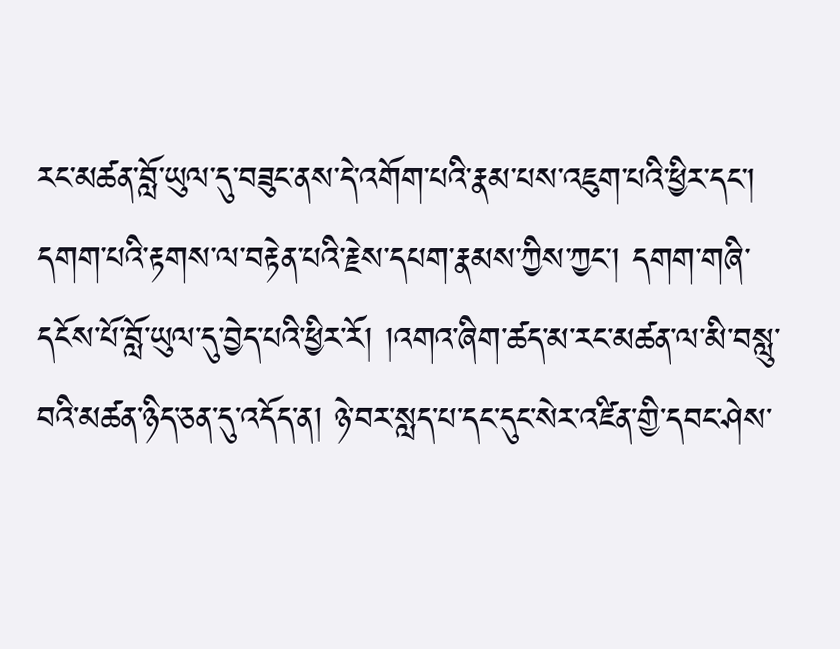རང་མཚན་བློ་ཡུལ་དུ་བཟུང་ནས་དེ་འགོག་པའི་རྣམ་པས་འཇུག་པའི་ཕྱིར་དང་། དགག་པའི་རྟགས་ལ་བརྟེན་པའི་རྗེས་དཔག་རྣམས་ཀྱིས་ཀྱང་། དགག་གཞི་དངོས་པོ་བློ་ཡུལ་དུ་བྱེད་པའི་ཕྱིར་རོ། །འགའ་ཞིག་ཚད་མ་རང་མཚན་ལ་མི་བསླུ་བའི་མཚན་ཉིད་ཅན་དུ་འདོད་ན། ཉེ་བར་སླད་པ་དང་དུང་སེར་འཛིན་གྱི་དབང་ཤེས་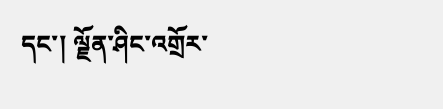དང་། ལྗོན་ཤིང་འགྲོར་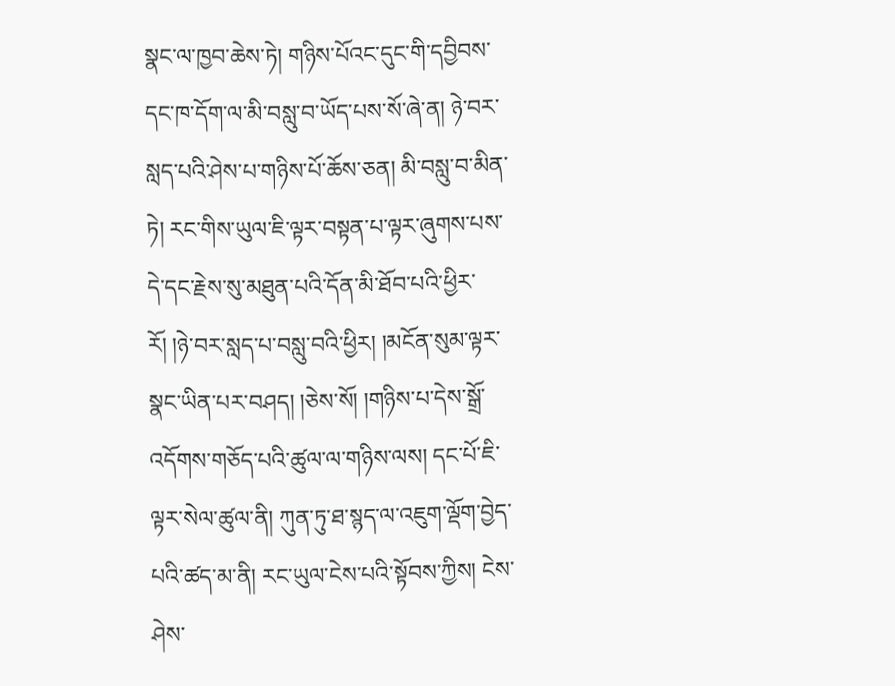སྣང་ལ་ཁྱབ་ཆེས་ཏེ། གཉིས་པོའང་དུང་གི་དབྱིབས་དང་ཁ་དོག་ལ་མི་བསླུ་བ་ཡོད་པས་སོ་ཞེ་ན། ཉེ་བར་སླད་པའི་ཤེས་པ་གཉིས་པོ་ཆོས་ཅན། མི་བསླུ་བ་མིན་ཏེ། རང་གིས་ཡུལ་ཇི་ལྟར་བསྟན་པ་ལྟར་ཞུགས་པས་དེ་དང་རྗེས་སུ་མཐུན་པའི་དོན་མི་ཐོབ་པའི་ཕྱིར་རོ། །ཉེ་བར་སླད་པ་བསླུ་བའི་ཕྱིར། །མངོན་སུམ་ལྟར་སྣང་ཡིན་པར་བཤད། །ཅེས་སོ། །གཉིས་པ་དེས་སྒྲོ་འདོགས་གཅོད་པའི་ཚུལ་ལ་གཉིས་ལས། དང་པོ་ཇི་ལྟར་སེལ་ཚུལ་ནི། ཀུན་ཏུ་ཐ་སྙད་ལ་འཇུག་ལྡོག་བྱེད་པའི་ཚད་མ་ནི། རང་ཡུལ་ངེས་པའི་སྟོབས་ཀྱིས། ངེས་ཤེས་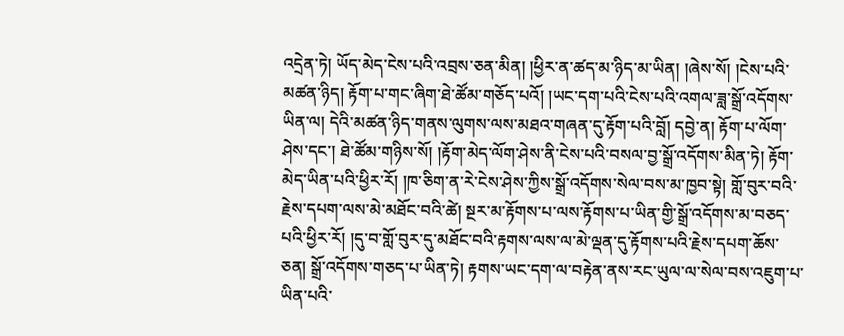འདྲེན་ཏེ། ཡོད་མེད་ངེས་པའི་འབྲས་ཅན་མིན། །ཕྱིར་ན་ཚད་མ་ཉིད་མ་ཡིན། །ཞེས་སོ། །ངེས་པའི་མཚན་ཉིད། རྟོག་པ་གང་ཞིག་ཐེ་ཚོམ་གཅོད་པའོ། །ཡང་དག་པའི་ངེས་པའི་འགལ་ཟླ་སྒྲོ་འདོགས་ཡིན་ལ། དེའི་མཚན་ཉིད་གནས་ལུགས་ལས་མཐའ་གཞན་དུ་རྟོག་པའི་བློ། དབྱེ་ན། རྟོག་པ་ལོག་ཤེས་དང་། ཐེ་ཚོམ་གཉིས་སོ། །རྟོག་མེད་ལོག་ཤེས་ནི་ངེས་པའི་བསལ་བྱ་སྒྲོ་འདོགས་མིན་ཏེ། རྟོག་མེད་ཡིན་པའི་ཕྱིར་རོ། །ཁ་ཅིག་ན་རེ་ངེས་ཤེས་ཀྱིས་སྒྲོ་འདོགས་སེལ་བས་མ་ཁྱབ་སྟེ། གློ་བུར་བའི་རྗེས་དཔག་ལས་མེ་མཐོང་བའི་ཚེ། སྔར་མ་རྟོགས་པ་ལས་རྟོགས་པ་ཡིན་གྱི་སྒྲོ་འདོགས་མ་བཅད་པའི་ཕྱིར་རོ། །དུ་བ་གློ་བུར་དུ་མཐོང་བའི་རྟགས་ལས་ལ་མེ་ལྡན་དུ་རྟོགས་པའི་རྗེས་དཔག་ཆོས་ཅན། སྒྲོ་འདོགས་གཅད་པ་ཡིན་ཏེ། རྟགས་ཡང་དག་ལ་བརྟེན་ནས་རང་ཡུལ་ལ་སེལ་བས་འཇུག་པ་ཡིན་པའི་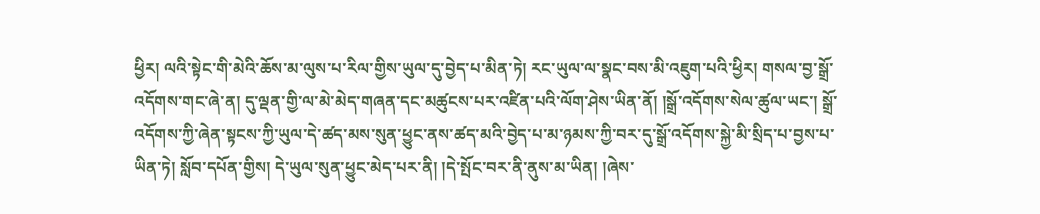ཕྱིར། ལའི་སྟེང་གི་མེའི་ཆོས་མ་ལུས་པ་རིལ་གྱིས་ཡུལ་དུ་བྱེད་པ་མིན་ཏེ། རང་ཡུལ་ལ་སྣང་བས་མི་འཇུག་པའི་ཕྱིར། གསལ་བྱ་སྒྲོ་འདོགས་གང་ཞེ་ན། དུ་ལྡན་གྱི་ལ་མེ་མེད་གཞན་དང་མཚུངས་པར་འཛིན་པའི་ལོག་ཤེས་ཡིན་ནོ། །སྒྲོ་འདོགས་སེལ་ཚུལ་ཡང་། སྒྲོ་འདོགས་ཀྱི་ཞེན་སྟངས་ཀྱི་ཡུལ་དེ་ཚད་མས་སུན་ཕྱུང་ནས་ཚད་མའི་བྱེད་པ་མ་ཉམས་ཀྱི་བར་དུ་སྒྲོ་འདོགས་སྐྱེ་མི་སྲིད་པ་བྱས་པ་ཡིན་ཏེ། སློབ་དཔོན་གྱིས། དེ་ཡུལ་སུན་ཕྱུང་མེད་པར་ནི། །དེ་སྤོང་བར་ནི་ནུས་མ་ཡིན། །ཞེས་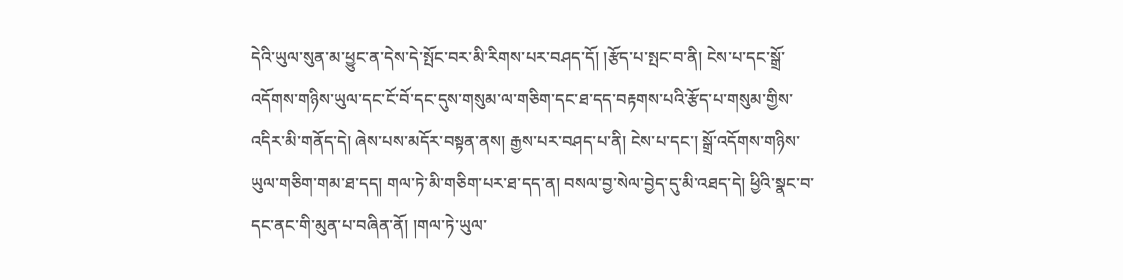དེའི་ཡུལ་སུན་མ་ཕྱུང་ན་དེས་དེ་སྤོང་བར་མི་རིགས་པར་བཤད་དོ། །རྩོད་པ་སྤང་བ་ནི། ངེས་པ་དང་སྒྲོ་འདོགས་གཉིས་ཡུལ་དང་ངོ་བོ་དང་དུས་གསུམ་ལ་གཅིག་དང་ཐ་དད་བརྟགས་པའི་རྩོད་པ་གསུམ་གྱིས་འདིར་མི་གནོད་དེ། ཞེས་པས་མདོར་བསྟན་ནས། རྒྱས་པར་བཤད་པ་ནི། ངེས་པ་དང་། སྒྲོ་འདོགས་གཉིས་ཡུལ་གཅིག་གམ་ཐ་དད། གལ་ཏེ་མི་གཅིག་པར་ཐ་དད་ན། བསལ་བྱ་སེལ་བྱེད་དུ་མི་འཐད་དེ། ཕྱིའི་སྣང་བ་དང་ནང་གི་མུན་པ་བཞིན་ནོ། །གལ་ཏེ་ཡུལ་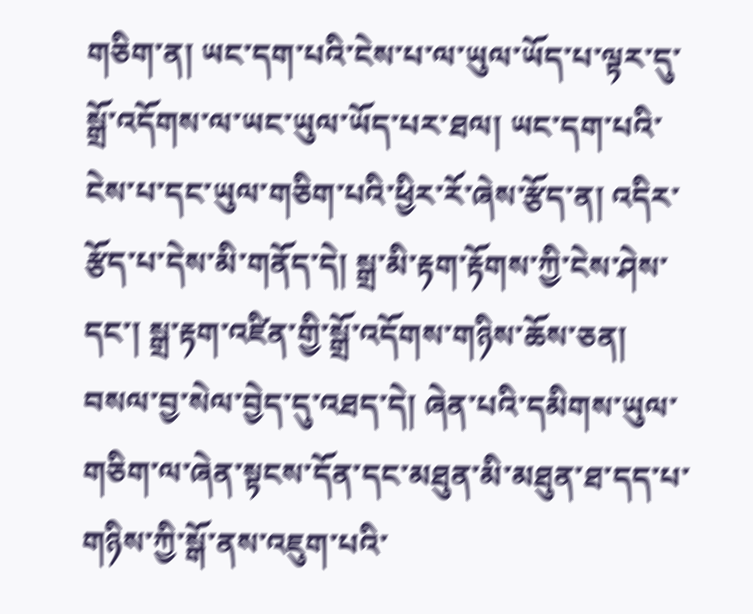གཅིག་ན། ཡང་དག་པའི་ངེས་པ་ལ་ཡུལ་ཡོད་པ་ལྟར་དུ་སྒྲོ་འདོགས་ལ་ཡང་ཡུལ་ཡོད་པར་ཐལ། ཡང་དག་པའི་ངེས་པ་དང་ཡུལ་གཅིག་པའི་ཕྱིར་རོ་ཞེས་རྩོད་ན། འདིར་རྩོད་པ་དེས་མི་གནོད་དེ། སྒྲ་མི་རྟག་རྟོགས་ཀྱི་ངེས་ཤེས་དང་། སྒྲ་རྟག་འཛིན་གྱི་སྒྲོ་འདོགས་གཉིས་ཆོས་ཅན། བསལ་བྱ་སེལ་བྱེད་དུ་འཐད་དེ། ཞེན་པའི་དམིགས་ཡུལ་གཅིག་ལ་ཞེན་སྟངས་དོན་དང་མཐུན་མི་མཐུན་ཐ་དད་པ་གཉིས་ཀྱི་སྒོ་ནས་འཇུག་པའི་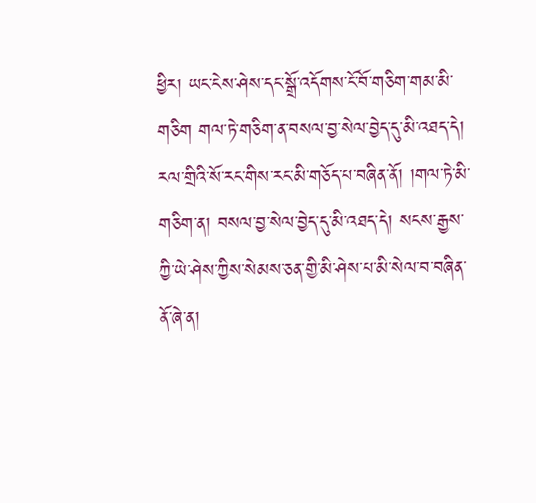ཕྱིར། ཡང་ངེས་ཤེས་དང་སྒྲོ་འདོགས་ངོ་བོ་གཅིག་གམ་མི་གཅིག གལ་ཏེ་གཅིག་ན་བསལ་བྱ་སེལ་བྱེད་དུ་མི་འཐད་དེ། རལ་གྲིའི་སོ་རང་གིས་རང་མི་གཅོད་པ་བཞིན་ནོ། །གལ་ཏེ་མི་གཅིག་ན། བསལ་བྱ་སེལ་བྱེད་དུ་མི་འཐད་དེ། སངས་རྒྱས་ཀྱི་ཡེ་ཤེས་ཀྱིས་སེམས་ཅན་གྱི་མི་ཤེས་པ་མི་སེལ་བ་བཞིན་ནོ་ཞེ་ན།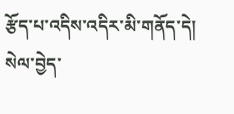རྩོད་པ་འདིས་འདིར་མི་གནོད་དེ། སེལ་བྱེད་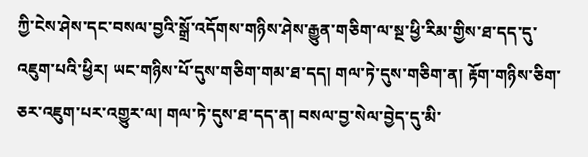ཀྱི་ངེས་ཤེས་དང་བསལ་བྱའི་སྒྲོ་འདོགས་གཉིས་ཤེས་རྒྱུན་གཅིག་ལ་སྔ་ཕྱི་རིམ་གྱིས་ཐ་དད་དུ་འཇུག་པའི་ཕྱིར། ཡང་གཉིས་པོ་དུས་གཅིག་གམ་ཐ་དད། གལ་ཏེ་དུས་གཅིག་ན། རྟོག་གཉིས་ཅིག་ཅར་འཇུག་པར་འགྱུར་ལ། གལ་ཏེ་དུས་ཐ་དད་ན། བསལ་བྱ་སེལ་བྱེད་དུ་མི་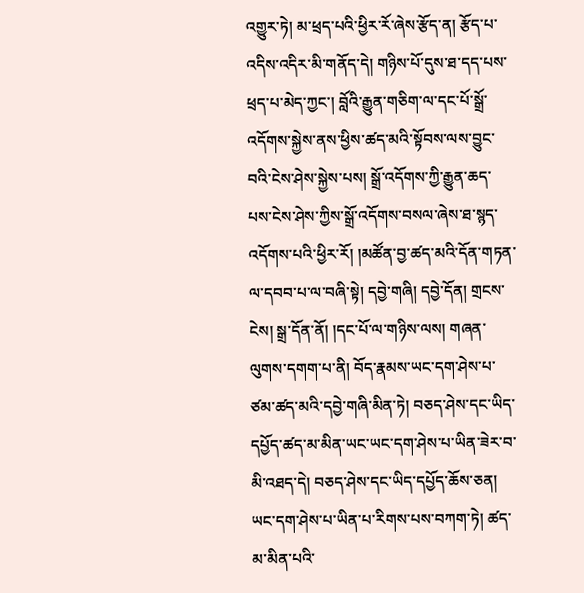འགྱུར་ཏེ། མ་ཕྲད་པའི་ཕྱིར་རོ་ཞེས་རྩོད་ན། རྩོད་པ་འདིས་འདིར་མི་གནོད་དེ། གཉིས་པོ་དུས་ཐ་དད་པས་ཕྲད་པ་མེད་ཀྱང་། བློའི་རྒྱུན་གཅིག་ལ་དང་པོ་སྒྲོ་འདོགས་སྐྱེས་ནས་ཕྱིས་ཚད་མའི་སྟོབས་ལས་བྱུང་བའི་ངེས་ཤེས་སྐྱེས་པས། སྒྲོ་འདོགས་ཀྱི་རྒྱུན་ཆད་པས་ངེས་ཤེས་ཀྱིས་སྒྲོ་འདོགས་བསལ་ཞེས་ཐ་སྙད་འདོགས་པའི་ཕྱིར་རོ། །མཚོན་བྱ་ཚད་མའི་དོན་གཏན་ལ་དབབ་པ་ལ་བཞི་སྟེ། དབྱེ་གཞི། དབྱེ་དོན། གྲངས་ངེས། སྒྲ་དོན་ནོ། །དང་པོ་ལ་གཉིས་ལས། གཞན་ལུགས་དགག་པ་ནི། བོད་རྣམས་ཡང་དག་ཤེས་པ་ཙམ་ཚད་མའི་དབྱེ་གཞི་མིན་ཏེ། བཅད་ཤེས་དང་ཡིད་དཔྱོད་ཚད་མ་མིན་ཡང་ཡང་དག་ཤེས་པ་ཡིན་ཟེར་བ་མི་འཐད་དེ། བཅད་ཤེས་དང་ཡིད་དཔྱོད་ཆོས་ཅན། ཡང་དག་ཤེས་པ་ཡིན་པ་རིགས་པས་བཀག་ཏེ། ཚད་མ་མིན་པའི་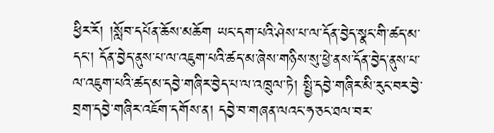ཕྱིར་རོ། །སློབ་དཔོན་ཆོས་མཆོག ཡང་དག་པའི་ཤེས་པ་ལ་དོན་བྱེད་སྣང་གི་ཚད་མ་དང་། དོན་བྱེད་ནུས་པ་ལ་འཇུག་པའི་ཚད་མ་ཞེས་གཉིས་སུ་ཕྱེ་ནས་དོན་བྱེད་ནུས་པ་ལ་འཇུག་པའི་ཚད་མ་དབྱེ་གཞིར་བྱེད་པ་ལ་འཁྲུལ་ཏེ། སྤྱི་དབྱེ་གཞིར་མི་རུང་བར་བྱེ་བྲག་དབྱེ་གཞིར་འཇོག་དགོས་ན། དབྱེ་བ་གཞན་ལའང་ཧ་ཅང་ཐལ་བར་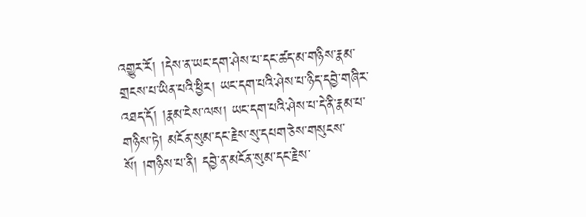འགྱུར་རོ། །དེས་ན་ཡང་དག་ཤེས་པ་དང་ཚད་མ་གཉིས་རྣམ་གྲངས་པ་ཡིན་པའི་ཕྱིར། ཡང་དག་པའི་ཤེས་པ་ཉིད་དབྱེ་གཞིར་འཐད་དོ། །རྣམ་ངེས་ལས། ཡང་དག་པའི་ཤེས་པ་དེ་ནི་རྣམ་པ་གཉིས་ཏེ། མངོན་སུམ་དང་རྗེས་སུ་དཔག་ཅེས་གསུངས་སོ། །གཉིས་པ་ནི། དབྱེ་ན་མངོན་སུམ་དང་རྗེས་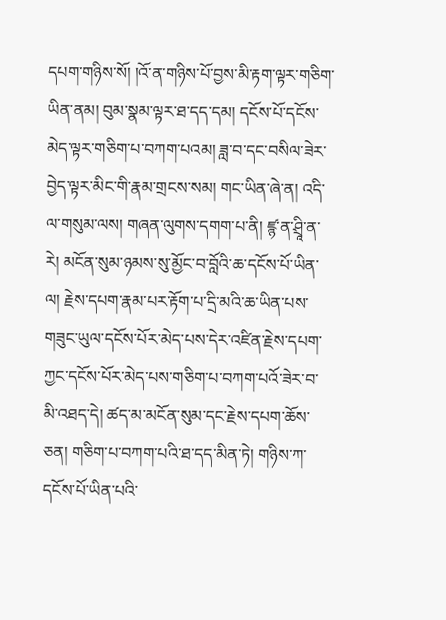དཔག་གཉིས་སོ། །འོ་ན་གཉིས་པོ་བྱས་མི་རྟག་ལྟར་གཅིག་ཡིན་ནམ། བུམ་སྣམ་ལྟར་ཐ་དད་དམ། དངོས་པོ་དངོས་མེད་ལྟར་གཅིག་པ་བཀག་པའམ། ཟླ་བ་དང་བསིལ་ཟེར་བྱེད་ལྟར་མིང་གི་རྣམ་གྲངས་སམ། གང་ཡིན་ཞེ་ན། འདི་ལ་གསུམ་ལས། གཞན་ལུགས་དགག་པ་ནི། ཛྙ་ན་ཤྲཱི་ན་རེ། མངོན་སུམ་ཉམས་སུ་མྱོང་བ་བློའི་ཆ་དངོས་པོ་ཡིན་ལ། རྗེས་དཔག་རྣམ་པར་རྟོག་པ་དྲི་མའི་ཆ་ཡིན་པས་གཟུང་ཡུལ་དངོས་པོར་མེད་པས་དེར་འཛིན་རྗེས་དཔག་ཀྱང་དངོས་པོར་མེད་པས་གཅིག་པ་བཀག་པའོ་ཟེར་བ་མི་འཐད་དེ། ཚད་མ་མངོན་སུམ་དང་རྗེས་དཔག་ཆོས་ཅན། གཅིག་པ་བཀག་པའི་ཐ་དད་མིན་ཏེ། གཉིས་ཀ་དངོས་པོ་ཡིན་པའི་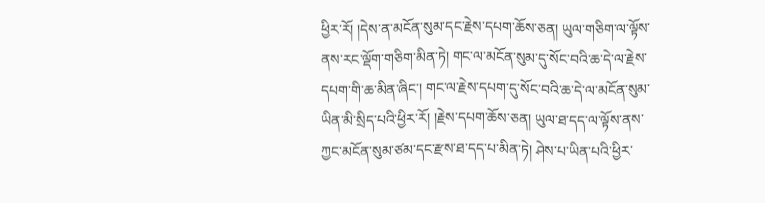ཕྱིར་རོ། །དེས་ན་མངོན་སུམ་དང་རྗེས་དཔག་ཆོས་ཅན། ཡུལ་གཅིག་ལ་ལྟོས་ནས་རང་ལྡོག་གཅིག་མིན་ཏེ། གང་ལ་མངོན་སུམ་དུ་སོང་བའི་ཆ་དེ་ལ་རྗེས་དཔག་གི་ཆ་མིན་ཞིང་། གང་ལ་རྗེས་དཔག་དུ་སོང་བའི་ཆ་དེ་ལ་མངོན་སུམ་ཡིན་མི་སྲིད་པའི་ཕྱིར་རོ། །རྗེས་དཔག་ཆོས་ཅན། ཡུལ་ཐ་དད་ལ་ལྟོས་ནས་ཀྱང་མངོན་སུམ་ཙམ་དང་རྫས་ཐ་དད་པ་མིན་ཏེ། ཤེས་པ་ཡིན་པའི་ཕྱིར་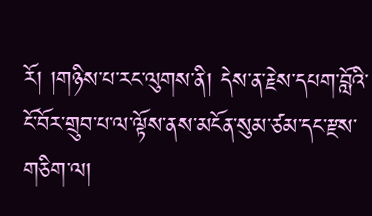རོ། །གཉིས་པ་རང་ལུགས་ནི། དེས་ན་རྗེས་དཔག་བློའི་ངོ་བོར་གྲུབ་པ་ལ་ལྟོས་ནས་མངོན་སུམ་ཙམ་དང་རྫས་གཅིག་ལ།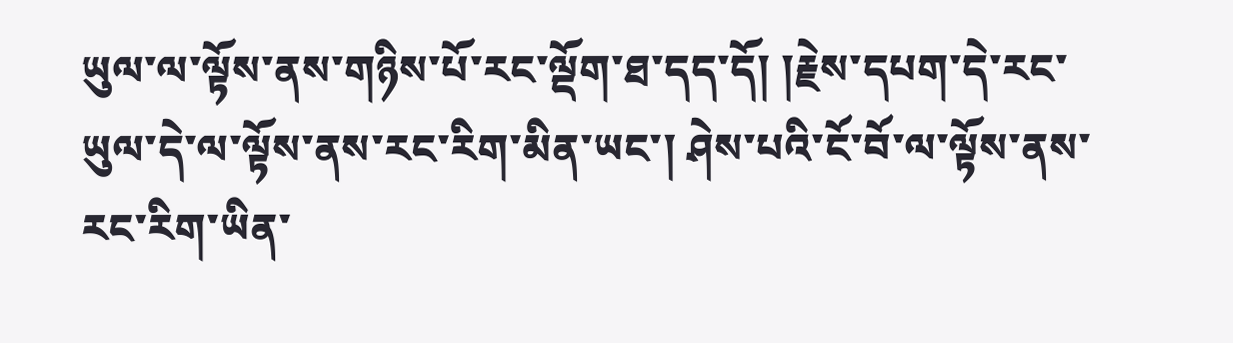ཡུལ་ལ་ལྟོས་ནས་གཉིས་པོ་རང་ལྡོག་ཐ་དད་དོ། །རྗེས་དཔག་དེ་རང་ཡུལ་དེ་ལ་ལྟོས་ནས་རང་རིག་མིན་ཡང་། ཤེས་པའི་ངོ་བོ་ལ་ལྟོས་ནས་རང་རིག་ཡིན་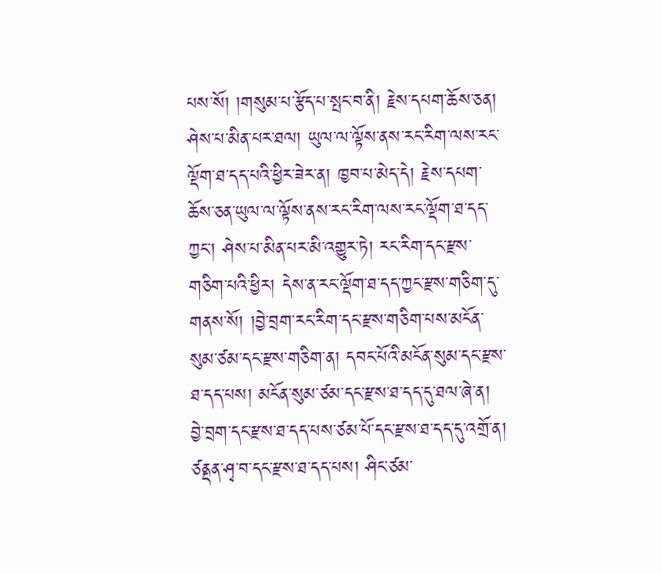པས་སོ། །གསུམ་པ་རྩོད་པ་སྤང་བ་ནི། རྗེས་དཔག་ཆོས་ཅན། ཤེས་པ་མིན་པར་ཐལ། ཡུལ་ལ་ལྟོས་ནས་རང་རིག་ལས་རང་ལྡོག་ཐ་དད་པའི་ཕྱིར་ཟེར་ན། ཁྱབ་པ་མེད་དེ། རྗེས་དཔག་ཆོས་ཅན་ཡུལ་ལ་ལྟོས་ནས་རང་རིག་ལས་རང་ལྡོག་ཐ་དད་ཀྱང་། ཤེས་པ་མིན་པར་མི་འགྱུར་ཏེ། རང་རིག་དང་རྫས་གཅིག་པའི་ཕྱིར། དེས་ན་རང་ལྡོག་ཐ་དད་ཀྱང་རྫས་གཅིག་དུ་གནས་སོ། །བྱེ་བྲག་རང་རིག་དང་རྫས་གཅིག་པས་མངོན་སུམ་ཙམ་དང་རྫས་གཅིག་ན། དབང་པོའི་མངོན་སུམ་དང་རྫས་ཐ་དད་པས། མངོན་སུམ་ཙམ་དང་རྫས་ཐ་དད་དུ་ཐལ་ཞེ་ན། བྱེ་བྲག་དང་རྫས་ཐ་དད་པས་ཙམ་པོ་དང་རྫས་ཐ་དད་དུ་འགྲོ་ན། ཙནྡན་ཤྭ་བ་དང་རྫས་ཐ་དད་པས། ཤིང་ཙམ་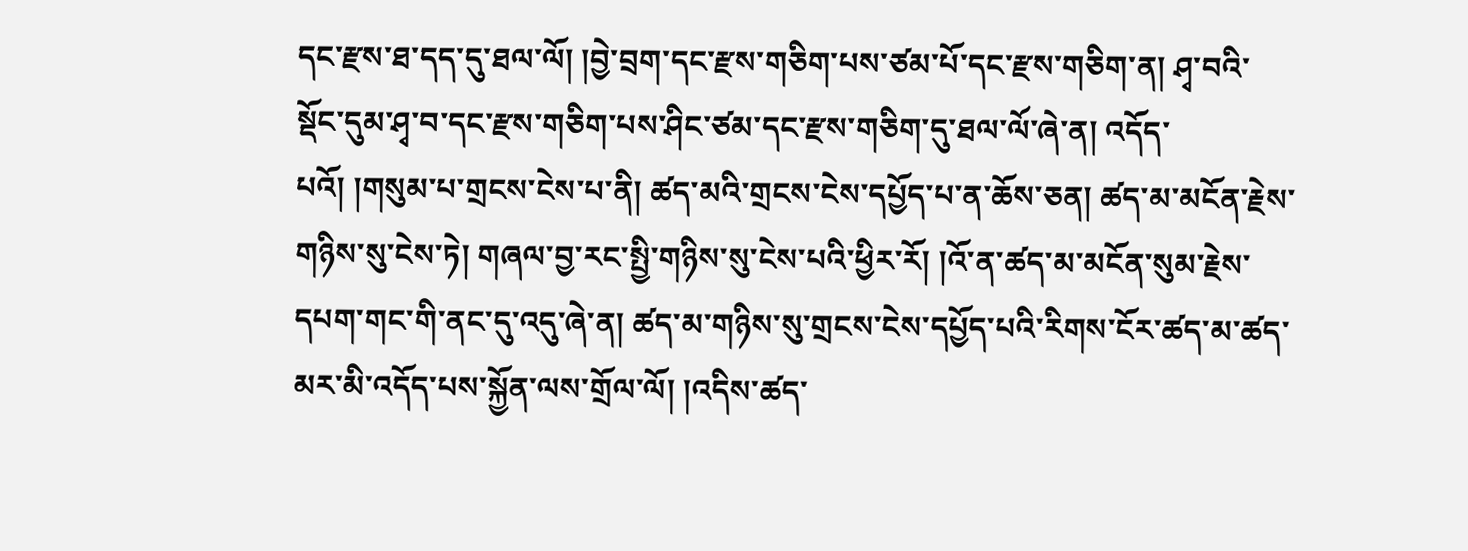དང་རྫས་ཐ་དད་དུ་ཐལ་ལོ། །བྱེ་བྲག་དང་རྫས་གཅིག་པས་ཙམ་པོ་དང་རྫས་གཅིག་ན། ཤྭ་བའི་སྡོང་དུམ་ཤྭ་བ་དང་རྫས་གཅིག་པས་ཤིང་ཙམ་དང་རྫས་གཅིག་དུ་ཐལ་ལོ་ཞེ་ན། འདོད་པའོ། །གསུམ་པ་གྲངས་ངེས་པ་ནི། ཚད་མའི་གྲངས་ངེས་དཔྱོད་པ་ན་ཆོས་ཅན། ཚད་མ་མངོན་རྗེས་གཉིས་སུ་ངེས་ཏེ། གཞལ་བྱ་རང་སྤྱི་གཉིས་སུ་ངེས་པའི་ཕྱིར་རོ། །འོ་ན་ཚད་མ་མངོན་སུམ་རྗེས་དཔག་གང་གི་ནང་དུ་འདུ་ཞེ་ན། ཚད་མ་གཉིས་སུ་གྲངས་ངེས་དཔྱོད་པའི་རིགས་ངོར་ཚད་མ་ཚད་མར་མི་འདོད་པས་སྐྱོན་ལས་གྲོལ་ལོ། །འདིས་ཚད་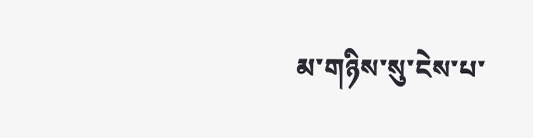མ་གཉིས་སུ་ངེས་པ་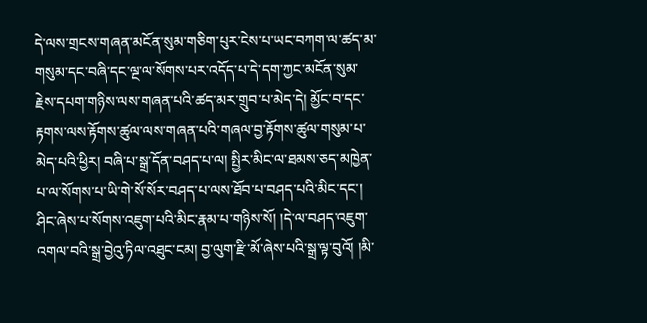དེ་ལས་གྲངས་གཞན་མངོན་སུམ་གཅིག་པུར་ངེས་པ་ཡང་བཀག་ལ་ཚད་མ་གསུམ་དང་བཞི་དང་ལྔ་ལ་སོགས་པར་འདོད་པ་དེ་དག་ཀྱང་མངོན་སུམ་རྗེས་དཔག་གཉིས་ལས་གཞན་པའི་ཚད་མར་གྲུབ་པ་མེད་དེ། མྱོང་བ་དང་རྟགས་ལས་རྟོགས་ཚུལ་ལས་གཞན་པའི་གཞལ་བྱ་རྟོགས་ཚུལ་གསུམ་པ་མེད་པའི་ཕྱིར། བཞི་པ་སྒྲ་དོན་བཤད་པ་ལ། སྤྱིར་མིང་ལ་ཐམས་ཅད་མཁྱེན་པ་ལ་སོགས་པ་ཡི་གེ་སོ་སོར་བཤད་པ་ལས་ཐོབ་པ་བཤད་པའི་མིང་དང་། ཤིང་ཞེས་པ་སོགས་འཇུག་པའི་མིང་རྣམ་པ་གཉིས་སོ། །དེ་ལ་བཤད་འཇུག་འགལ་བའི་སྒྲ་བྱེའུ་ཏིལ་འཐུང་ངམ། བྱ་ལུག་རྫི་མོ་ཞེས་པའི་སྒྲ་ལྟ་བུའོ། །མི་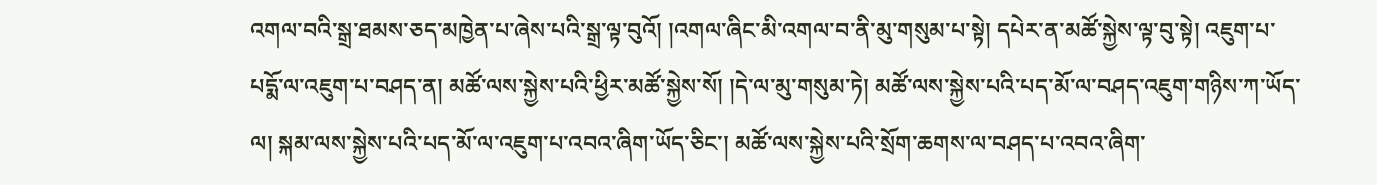འགལ་བའི་སྒྲ་ཐམས་ཅད་མཁྱེན་པ་ཞེས་པའི་སྒྲ་ལྟ་བུའོ། །འགལ་ཞིང་མི་འགལ་བ་ནི་མུ་གསུམ་པ་སྟེ། དཔེར་ན་མཚོ་སྐྱེས་ལྟ་བུ་སྟེ། འཇུག་པ་པདྨོ་ལ་འཇུག་པ་བཤད་ན། མཚོ་ལས་སྐྱེས་པའི་ཕྱིར་མཚོ་སྐྱེས་སོ། །དེ་ལ་མུ་གསུམ་ཏེ། མཚོ་ལས་སྐྱེས་པའི་པད་མོ་ལ་བཤད་འཇུག་གཉིས་ཀ་ཡོད་ལ། སྐམ་ལས་སྐྱེས་པའི་པད་མོ་ལ་འཇུག་པ་འབའ་ཞིག་ཡོད་ཅིང་། མཚོ་ལས་སྐྱེས་པའི་སྲོག་ཆགས་ལ་བཤད་པ་འབའ་ཞིག་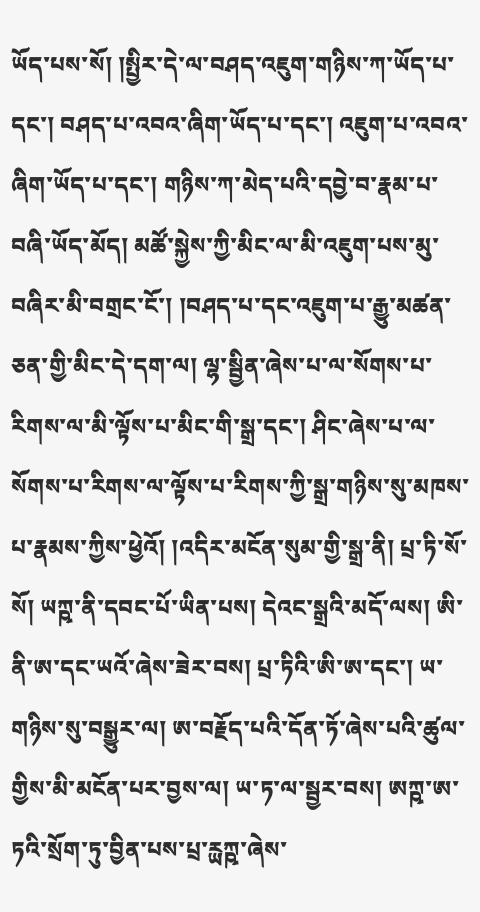ཡོད་པས་སོ། །སྤྱིར་དེ་ལ་བཤད་འཇུག་གཉིས་ཀ་ཡོད་པ་དང་། བཤད་པ་འབའ་ཞིག་ཡོད་པ་དང་། འཇུག་པ་འབའ་ཞིག་ཡོད་པ་དང་། གཉིས་ཀ་མེད་པའི་དབྱེ་བ་རྣམ་པ་བཞི་ཡོད་མོད། མཚོ་སྐྱེས་ཀྱི་མིང་ལ་མི་འཇུག་པས་མུ་བཞིར་མི་བགྲང་ངོ་། །བཤད་པ་དང་འཇུག་པ་རྒྱུ་མཚན་ཅན་གྱི་མིང་དེ་དག་ལ། ལྷ་སྦྱིན་ཞེས་པ་ལ་སོགས་པ་རིགས་ལ་མི་ལྟོས་པ་མིང་གི་སྒྲ་དང་། ཤིང་ཞེས་པ་ལ་སོགས་པ་རིགས་ལ་ལྟོས་པ་རིགས་ཀྱི་སྒྲ་གཉིས་སུ་མཁས་པ་རྣམས་ཀྱིས་ཕྱེའོ། །འདིར་མངོན་སུམ་གྱི་སྒྲ་ནི། པྲ་ཏི་སོ་སོ། ཡཀྵ་ནི་དབང་པོ་ཡིན་པས། དེའང་སྒྲའི་མདོ་ལས། ཨི་ནི་ཨ་དང་ཡའོ་ཞེས་ཟེར་བས། པྲ་ཏིའི་ཨི་ཨ་དང་། ཡ་གཉིས་སུ་བསྒྱུར་ལ། ཨ་བརྗོད་པའི་དོན་ཏོ་ཞེས་པའི་ཚུལ་གྱིས་མི་མངོན་པར་བྱས་ལ། ཡ་ཏ་ལ་སྦྱར་བས། ཨཀྵ་ཨ་ཏའི་སྲོག་ཏུ་བྱིན་པས་པྲ་རྻཀྵ་ཞེས་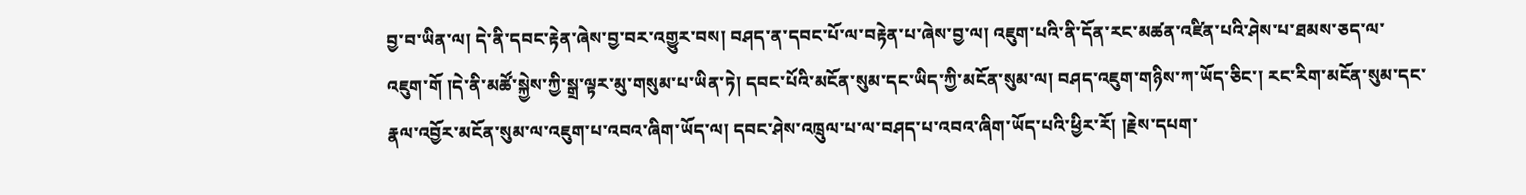བྱ་བ་ཡིན་ལ། དེ་ནི་དབང་རྟེན་ཞེས་བྱ་བར་འགྱུར་བས། བཤད་ན་དབང་པོ་ལ་བརྟེན་པ་ཞེས་བྱ་ལ། འཇུག་པའི་ནི་དོན་རང་མཚན་འཛིན་པའི་ཤེས་པ་ཐམས་ཅད་ལ་འཇུག་གོ །དེ་ནི་མཚོ་སྐྱེས་ཀྱི་སྒྲ་ལྟར་མུ་གསུམ་པ་ཡིན་ཏེ། དབང་པོའི་མངོན་སུམ་དང་ཡིད་ཀྱི་མངོན་སུམ་ལ། བཤད་འཇུག་གཉིས་ཀ་ཡོད་ཅིང་། རང་རིག་མངོན་སུམ་དང་རྣལ་འབྱོར་མངོན་སུམ་ལ་འཇུག་པ་འབའ་ཞིག་ཡོད་ལ། དབང་ཤེས་འཁྲུལ་པ་ལ་བཤད་པ་འབའ་ཞིག་ཡོད་པའི་ཕྱིར་རོ། །རྗེས་དཔག་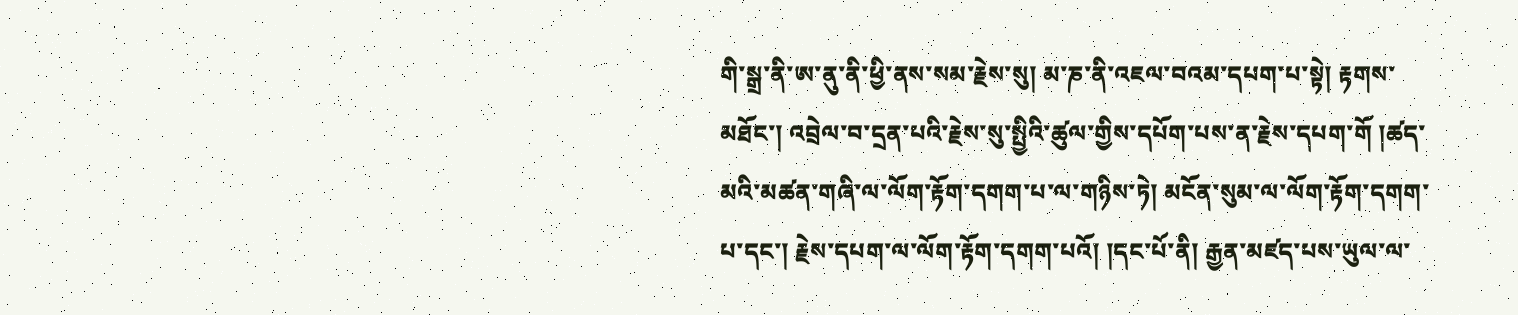གི་སྒྲ་ནི་ཨ་ནུ་ནི་ཕྱི་ནས་སམ་རྗེས་སུ། མ་ཎ་ནི་འཇལ་བའམ་དཔག་པ་སྟེ། རྟགས་མཐོང་། འབྲེལ་བ་དྲན་པའི་རྗེས་སུ་སྤྱིའི་ཚུལ་གྱིས་དཔོག་པས་ན་རྗེས་དཔག་གོ །ཚད་མའི་མཚན་གཞི་ལ་ལོག་རྟོག་དགག་པ་ལ་གཉིས་ཏེ། མངོན་སུམ་ལ་ལོག་རྟོག་དགག་པ་དང་། རྗེས་དཔག་ལ་ལོག་རྟོག་དགག་པའོ། །དང་པོ་ནི། རྒྱན་མཛད་པས་ཡུལ་ལ་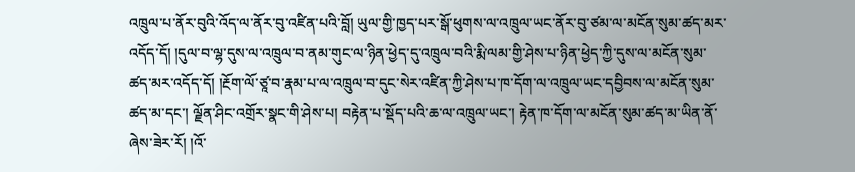འཁྲུལ་པ་ནོར་བུའི་འོད་ལ་ནོར་བུ་འཛིན་པའི་བློ། ཡུལ་གྱི་ཁྱད་པར་སྒོ་ཕུགས་ལ་འཁྲུལ་ཡང་ནོར་བུ་ཙམ་ལ་མངོན་སུམ་ཚད་མར་འདོད་དོ། །དུལ་བ་ལྷ་དུས་ལ་འཁྲུལ་བ་ནམ་གུང་ལ་ཉིན་ཕྱེད་དུ་འཁྲུལ་བའི་རྨི་ལམ་གྱི་ཤེས་པ་ཉིན་ཕྱེད་ཀྱི་དུས་ལ་མངོན་སུམ་ཚད་མར་འདོད་དོ། །རྔོག་ལོ་ཙཱ་བ་རྣམ་པ་ལ་འཁྲུལ་བ་དུང་སེར་འཛིན་ཀྱི་ཤེས་པ་ཁ་དོག་ལ་འཁྲུལ་ཡང་དབྱིབས་ལ་མངོན་སུམ་ཚད་མ་དང་། ལྗོན་ཤིང་འགྲོར་སྣང་གི་ཤེས་པ། བརྟེན་པ་སྡོད་པའི་ཆ་ལ་འཁྲུལ་ཡང་། རྟེན་ཁ་དོག་ལ་མངོན་སུམ་ཚད་མ་ཡིན་ནོ་ཞེས་ཟེར་རོ། །འོ་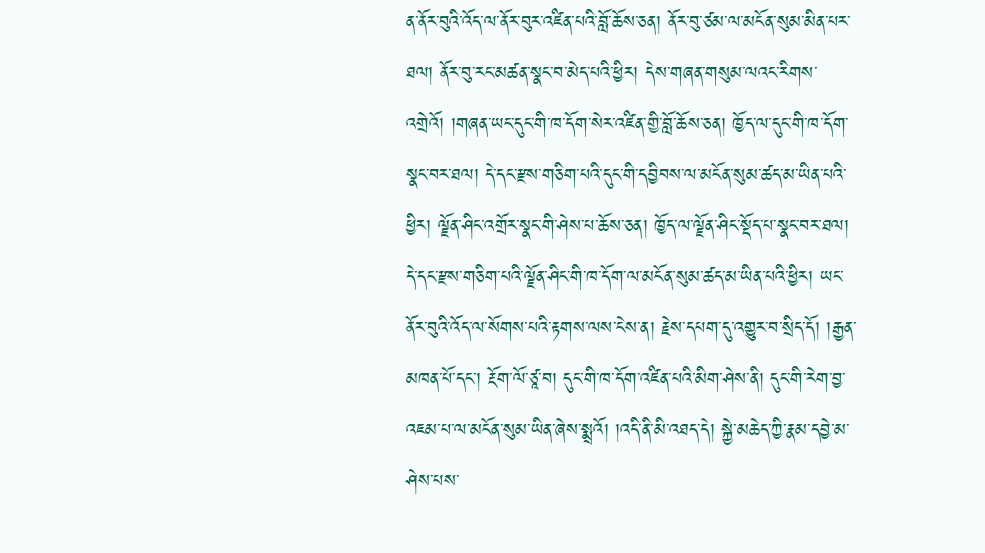ན་ནོར་བུའི་འོད་ལ་ནོར་བུར་འཛིན་པའི་བློ་ཆོས་ཅན། ནོར་བུ་ཙམ་ལ་མངོན་སུམ་མིན་པར་ཐལ། ནོར་བུ་རང་མཚན་སྣང་བ་མེད་པའི་ཕྱིར། དེས་གཞན་གསུམ་ལའང་རིགས་འགྲེའོ། །གཞན་ཡང་དུང་གི་ཁ་དོག་སེར་འཛིན་གྱི་བློ་ཆོས་ཅན། ཁྱོད་ལ་དུང་གི་ཁ་དོག་སྣང་བར་ཐལ། དེ་དང་རྫས་གཅིག་པའི་དུང་གི་དབྱིབས་ལ་མངོན་སུམ་ཚད་མ་ཡིན་པའི་ཕྱིར། ལྗོན་ཤིང་འགྲོར་སྣང་གི་ཤེས་པ་ཆོས་ཅན། ཁྱོད་ལ་ལྗོན་ཤིང་སྡོད་པ་སྣང་བར་ཐལ། དེ་དང་རྫས་གཅིག་པའི་ལྗོན་ཤིང་གི་ཁ་དོག་ལ་མངོན་སུམ་ཚད་མ་ཡིན་པའི་ཕྱིར། ཡང་ནོར་བུའི་འོད་ལ་སོགས་པའི་རྟགས་ལས་ངེས་ན། རྗེས་དཔག་དུ་འགྱུར་བ་སྲིད་དོ། །རྒྱན་མཁན་པོ་དང་། རྔོག་ལོ་ཙཱ་བ། དུང་གི་ཁ་དོག་འཛིན་པའི་མིག་ཤེས་ནི། དུང་གི་རེག་བྱ་འཇམ་པ་ལ་མངོན་སུམ་ཡིན་ཞེས་སྨྲའོ། །འདི་ནི་མི་འཐད་དེ། སྐྱེ་མཆེད་ཀྱི་རྣམ་དབྱེ་མ་ཤེས་པས་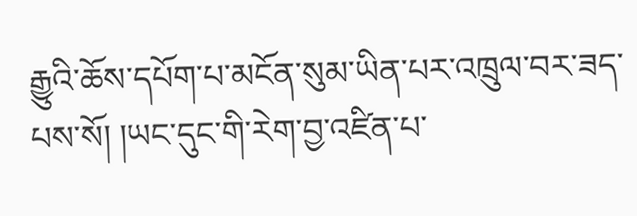རྒྱུའི་ཆོས་དཔོག་པ་མངོན་སུམ་ཡིན་པར་འཁྲུལ་བར་ཟད་པས་སོ། །ཡང་དུང་གི་རེག་བྱ་འཛིན་པ་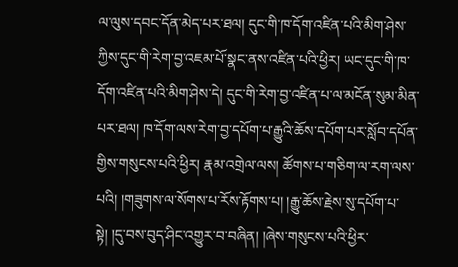ལ་ལུས་དབང་དོན་མེད་པར་ཐལ། དུང་གི་ཁ་དོག་འཛིན་པའི་མིག་ཤེས་ཀྱིས་དུང་གི་རེག་བྱ་འཇམ་པོ་སྣང་ནས་འཛིན་པའི་ཕྱིར། ཡང་དུང་གི་ཁ་དོག་འཛིན་པའི་མིག་ཤེས་དེ། དུང་གི་རེག་བྱ་འཛིན་པ་ལ་མངོན་སུམ་མིན་པར་ཐལ། ཁ་དོག་ལས་རེག་བྱ་དཔོག་པ་རྒྱུའི་ཆོས་དཔོག་པར་སློབ་དཔོན་གྱིས་གསུངས་པའི་ཕྱིར། རྣམ་འགྲེལ་ལས། ཚོགས་པ་གཅིག་ལ་རག་ལས་པའི། །གཟུགས་ལ་སོགས་པ་རོས་རྟོགས་པ། །རྒྱུ་ཆོས་རྗེས་སུ་དཔོག་པ་སྟེ། །དུ་བས་བུད་ཤིང་འགྱུར་བ་བཞིན། །ཞེས་གསུངས་པའི་ཕྱིར་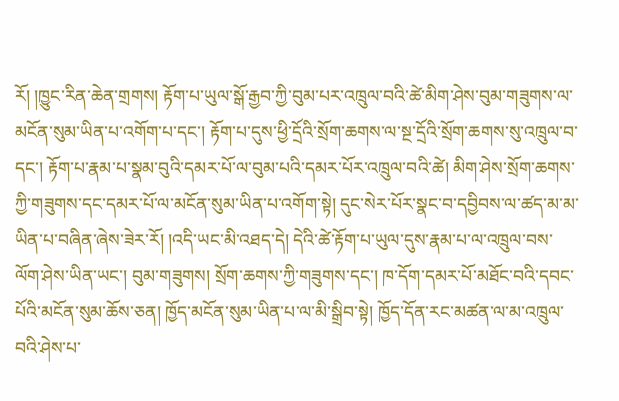རོ། །ཁྱུང་རིན་ཆེན་གྲགས། རྟོག་པ་ཡུལ་སྒོ་རྒྱབ་ཀྱི་བུམ་པར་འཁྲུལ་བའི་ཚེ་མིག་ཤེས་བུམ་གཟུགས་ལ་མངོན་སུམ་ཡིན་པ་འགོག་པ་དང་། རྟོག་པ་དུས་ཕྱི་དྲོའི་སྲོག་ཆགས་ལ་སྔ་དྲོའི་སྲོག་ཆགས་སུ་འཁྲུལ་བ་དང་། རྟོག་པ་རྣམ་པ་སྣམ་བུའི་དམར་པོ་ལ་བུམ་པའི་དམར་པོར་འཁྲུལ་བའི་ཚེ། མིག་ཤེས་སྲོག་ཆགས་ཀྱི་གཟུགས་དང་དམར་པོ་ལ་མངོན་སུམ་ཡིན་པ་འགོག་སྟེ། དུང་སེར་པོར་སྣང་བ་དབྱིབས་ལ་ཚད་མ་མ་ཡིན་པ་བཞིན་ཞེས་ཟེར་རོ། །འདི་ཡང་མི་འཐད་དེ། དེའི་ཚེ་རྟོག་པ་ཡུལ་དུས་རྣམ་པ་ལ་འཁྲུལ་བས་ལོག་ཤེས་ཡིན་ཡང་། བུམ་གཟུགས། སྲོག་ཆགས་ཀྱི་གཟུགས་དང་། ཁ་དོག་དམར་པོ་མཐོང་བའི་དབང་པོའི་མངོན་སུམ་ཆོས་ཅན། ཁྱོད་མངོན་སུམ་ཡིན་པ་ལ་མི་སྒྲིབ་སྟེ། ཁྱོད་དོན་རང་མཚན་ལ་མ་འཁྲུལ་བའི་ཤེས་པ་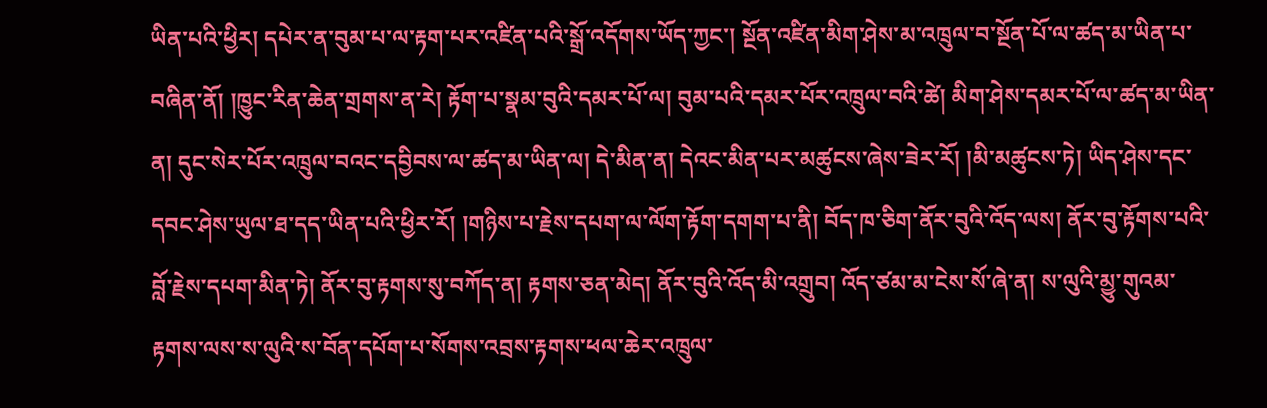ཡིན་པའི་ཕྱིར། དཔེར་ན་བུམ་པ་ལ་རྟག་པར་འཛིན་པའི་སྒྲོ་འདོགས་ཡོད་ཀྱང་། སྔོན་འཛིན་མིག་ཤེས་མ་འཁྲུལ་བ་སྔོན་པོ་ལ་ཚད་མ་ཡིན་པ་བཞིན་ནོ། །ཁྱུང་རིན་ཆེན་གྲགས་ན་རེ། རྟོག་པ་སྣམ་བུའི་དམར་པོ་ལ། བུམ་པའི་དམར་པོར་འཁྲུལ་བའི་ཚེ། མིག་ཤེས་དམར་པོ་ལ་ཚད་མ་ཡིན་ན། དུང་སེར་པོར་འཁྲུལ་བའང་དབྱིབས་ལ་ཚད་མ་ཡིན་ལ། དེ་མིན་ན། དེའང་མིན་པར་མཚུངས་ཞེས་ཟེར་རོ། །མི་མཚུངས་ཏེ། ཡིད་ཤེས་དང་དབང་ཤེས་ཡུལ་ཐ་དད་ཡིན་པའི་ཕྱིར་རོ། །གཉིས་པ་རྗེས་དཔག་ལ་ལོག་རྟོག་དགག་པ་ནི། བོད་ཁ་ཅིག་ནོར་བུའི་འོད་ལས། ནོར་བུ་རྟོགས་པའི་བློ་རྗེས་དཔག་མིན་ཏེ། ནོར་བུ་རྟགས་སུ་བཀོད་ན། རྟགས་ཅན་མེད། ནོར་བུའི་འོད་མི་འགྲུབ། འོད་ཙམ་མ་ངེས་སོ་ཞེ་ན། ས་ལུའི་མྱུ་གུའམ་རྟགས་ལས་ས་ལུའི་ས་བོན་དཔོག་པ་སོགས་འབྲས་རྟགས་ཕལ་ཆེར་འཁྲུལ་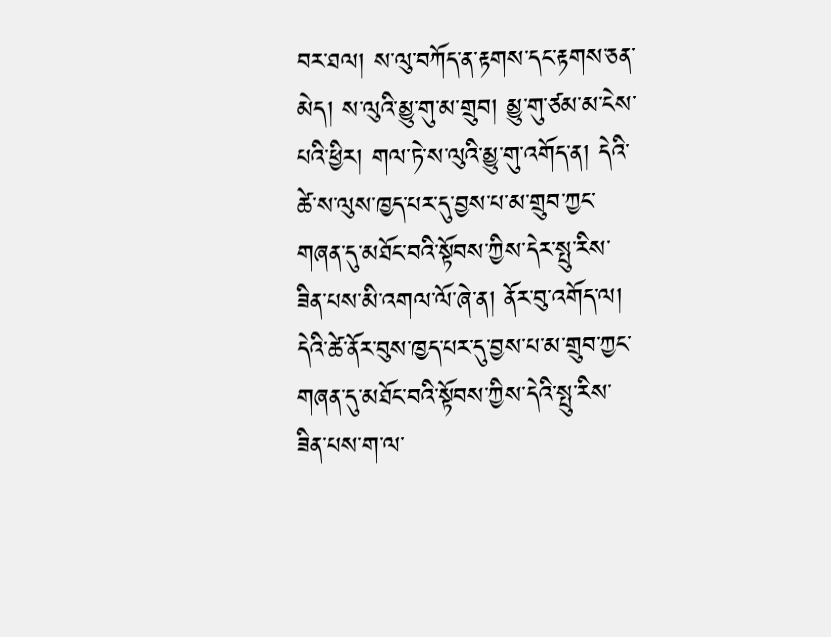བར་ཐལ། ས་ལུ་བཀོད་ན་རྟགས་དང་རྟགས་ཅན་མེད། ས་ལུའི་མྱུ་གུ་མ་གྲུབ། མྱུ་གུ་ཙམ་མ་ངེས་པའི་ཕྱིར། གལ་ཏེ་ས་ལུའི་མྱུ་གུ་འགོད་ན། དེའི་ཚེ་ས་ལུས་ཁྱད་པར་དུ་བྱས་པ་མ་གྲུབ་ཀྱང་གཞན་དུ་མཐོང་བའི་སྟོབས་ཀྱིས་དེར་སྤུ་རིས་ཟིན་པས་མི་འགལ་ལོ་ཞེ་ན། ནོར་བུ་འགོད་ལ། དེའི་ཚེ་ནོར་བུས་ཁྱད་པར་དུ་བྱས་པ་མ་གྲུབ་ཀྱང་གཞན་དུ་མཐོང་བའི་སྟོབས་ཀྱིས་དེའི་སྤུ་རིས་ཟིན་པས་ག་ལ་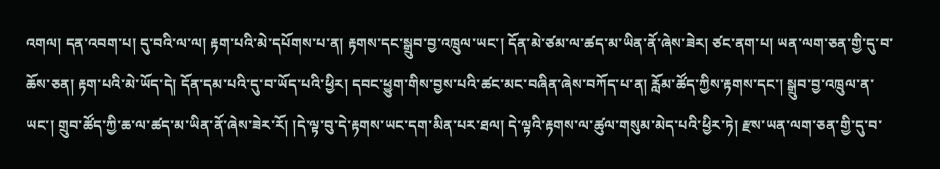འགལ། དན་འབག་པ། དུ་བའི་ལ་ལ། རྟག་པའི་མེ་དཔོགས་པ་ན། རྟགས་དང་སྒྲུབ་བྱ་འཁྲུལ་ཡང་། དོན་མེ་ཙམ་ལ་ཚད་མ་ཡིན་ནོ་ཞེས་ཟེར། ཙང་ནག་པ། ཡན་ལག་ཅན་གྱི་དུ་བ་ཆོས་ཅན། རྟག་པའི་མེ་ཡོད་དེ། དོན་དམ་པའི་དུ་བ་ཡོད་པའི་ཕྱིར། དབང་ཕྱུག་གིས་བྱས་པའི་ཚང་མང་བཞིན་ཞེས་བཀོད་པ་ན། རློམ་ཚོད་ཀྱིས་རྟགས་དང་། སྒྲུབ་བྱ་འཁྲུལ་ན་ཡང་། གྲུབ་ཚོད་ཀྱི་ཆ་ལ་ཚད་མ་ཡིན་ནོ་ཞེས་ཟེར་རོ། །དེ་ལྟ་བུ་དེ་རྟགས་ཡང་དག་མིན་པར་ཐལ། དེ་ལྟའི་རྟགས་ལ་ཚུལ་གསུམ་མེད་པའི་ཕྱིར་ཏེ། རྫས་ཡན་ལག་ཅན་གྱི་དུ་བ་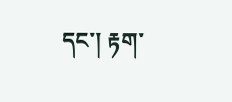དང་། རྟག་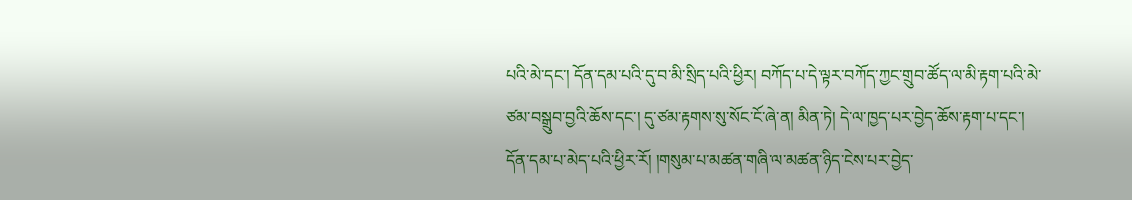པའི་མེ་དང་། དོན་དམ་པའི་དུ་བ་མི་སྲིད་པའི་ཕྱིར། བཀོད་པ་དེ་ལྟར་བཀོད་ཀྱང་གྲུབ་ཚོད་ལ་མི་རྟག་པའི་མེ་ཙམ་བསྒྲུབ་བྱའི་ཆོས་དང་། དུ་ཙམ་རྟགས་སུ་སོང་ངོ་ཞེ་ན། མིན་ཏེ། དེ་ལ་ཁྱད་པར་བྱེད་ཆོས་རྟག་པ་དང་། དོན་དམ་པ་མེད་པའི་ཕྱིར་རོ། །གསུམ་པ་མཚན་གཞི་ལ་མཚན་ཉིད་ངེས་པར་བྱེད་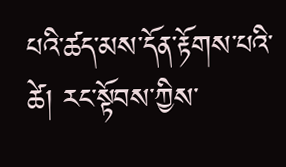པའི་ཚད་མས་དོན་རྟོགས་པའི་ཚེ། རང་སྟོབས་ཀྱིས་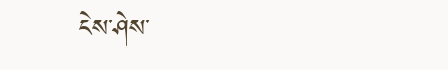ངེས་ཤེས་